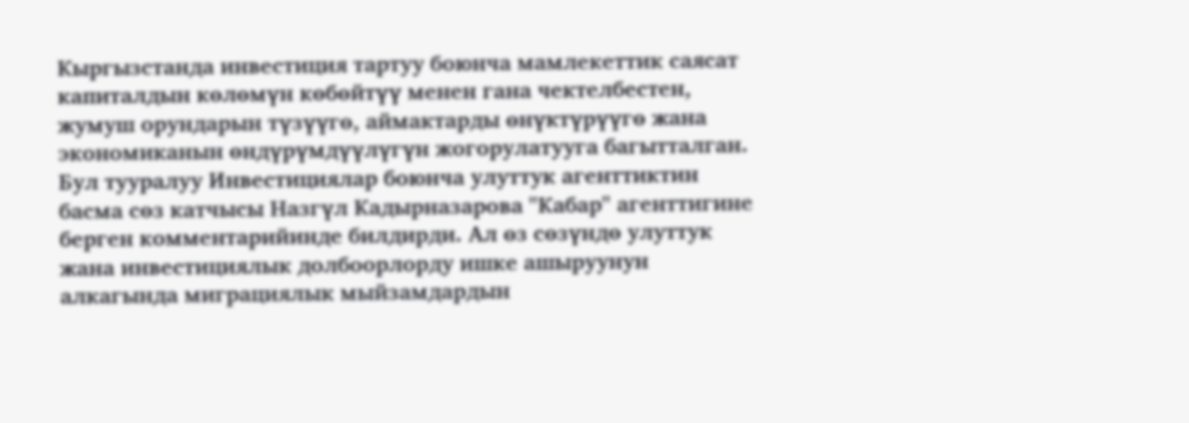Кыргызстанда инвестиция тартуу боюнча мамлекеттик саясат капиталдын көлөмүн көбөйтүү менен гана чектелбестен, жумуш орундарын түзүүгө, аймактарды өнүктүрүүгө жана экономиканын өндүрүмдүүлүгүн жогорулатууга багытталган. Бул тууралуу Инвестициялар боюнча улуттук агенттиктин басма сөз катчысы Назгүл Кадырназарова "Кабар" агенттигине берген комментарийинде билдирди. Ал өз сөзүндө улуттук жана инвестициялык долбоорлорду ишке ашыруунун алкагында миграциялык мыйзамдардын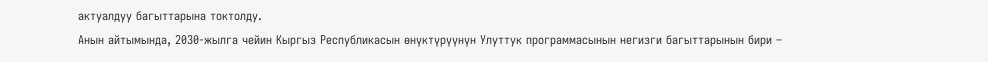актуалдуу багыттарына токтолду.
Анын айтымында, 2030-жылга чейин Кыргыз Республикасын өнүктүрүүнүн Улуттук программасынын негизги багыттарынын бири –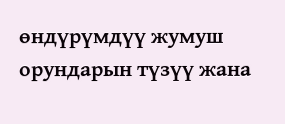өндүрүмдүү жумуш орундарын түзүү жана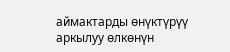аймактарды өнүктүрүү аркылуу өлкөнүн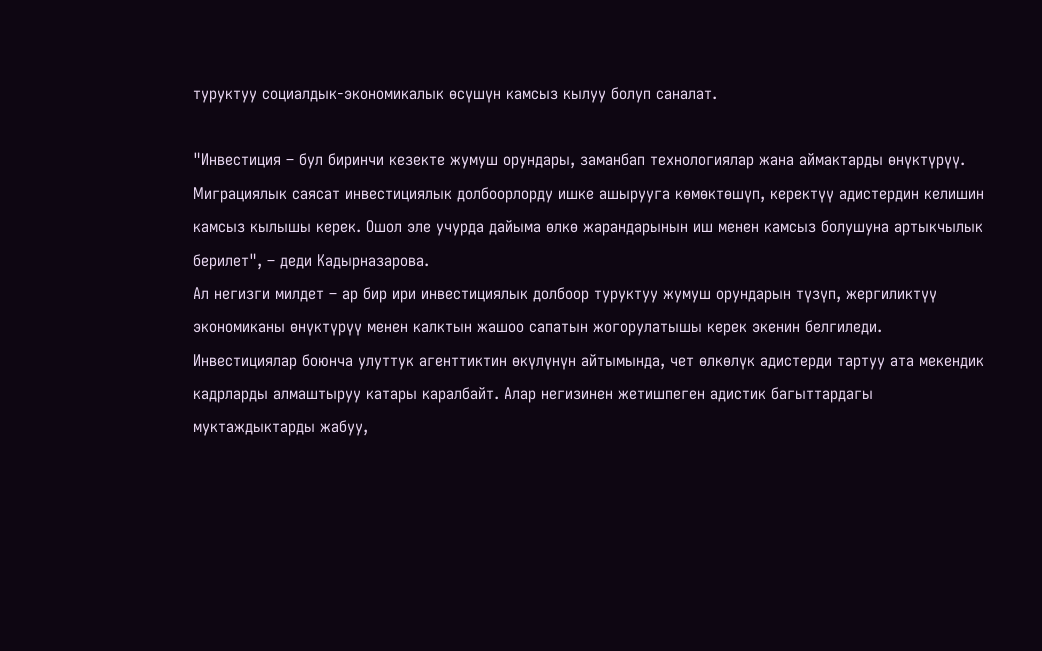туруктуу социалдык-экономикалык өсүшүн камсыз кылуу болуп саналат.

"Инвестиция – бул биринчи кезекте жумуш орундары, заманбап технологиялар жана аймактарды өнүктүрүү. Миграциялык саясат инвестициялык долбоорлорду ишке ашырууга көмөктөшүп, керектүү адистердин келишин камсыз кылышы керек. Ошол эле учурда дайыма өлкө жарандарынын иш менен камсыз болушуна артыкчылык берилет", – деди Кадырназарова.
Ал негизги милдет – ар бир ири инвестициялык долбоор туруктуу жумуш орундарын түзүп, жергиликтүү экономиканы өнүктүрүү менен калктын жашоо сапатын жогорулатышы керек экенин белгиледи.
Инвестициялар боюнча улуттук агенттиктин өкүлүнүн айтымында, чет өлкөлүк адистерди тартуу ата мекендик кадрларды алмаштыруу катары каралбайт. Алар негизинен жетишпеген адистик багыттардагы муктаждыктарды жабуу,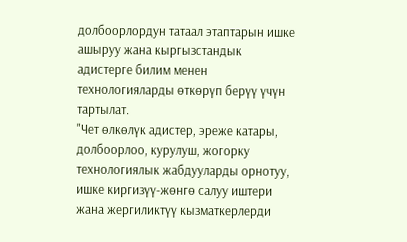долбоорлордун татаал этаптарын ишке ашыруу жана кыргызстандык адистерге билим менен технологияларды өткөрүп берүү үчүн тартылат.
"Чет өлкөлүк адистер, эреже катары, долбоорлоо, курулуш, жогорку технологиялык жабдууларды орнотуу, ишке киргизүү-жөнгө салуу иштери жана жергиликтүү кызматкерлерди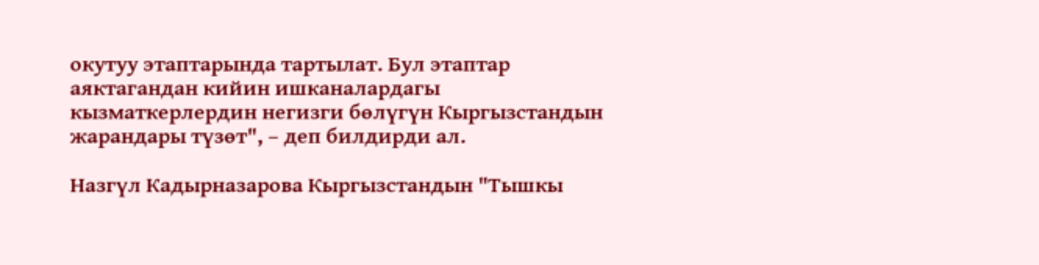окутуу этаптарында тартылат. Бул этаптар аяктагандан кийин ишканалардагы кызматкерлердин негизги бөлүгүн Кыргызстандын жарандары түзөт", – деп билдирди ал.

Назгүл Кадырназарова Кыргызстандын "Тышкы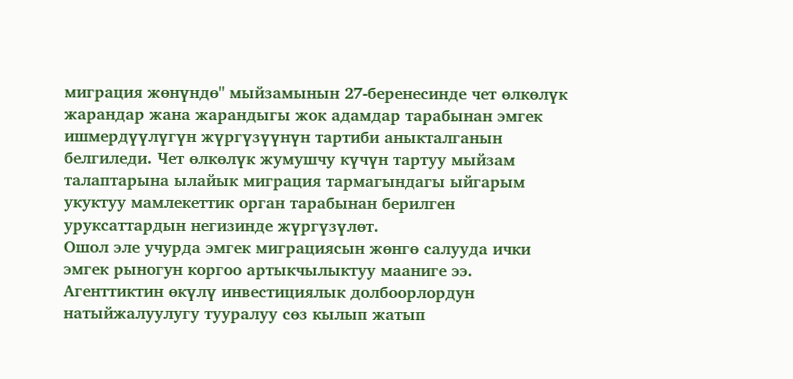миграция жөнүндө" мыйзамынын 27-беренесинде чет өлкөлүк жарандар жана жарандыгы жок адамдар тарабынан эмгек ишмердүүлүгүн жүргүзүүнүн тартиби аныкталганын белгиледи. Чет өлкөлүк жумушчу күчүн тартуу мыйзам талаптарына ылайык миграция тармагындагы ыйгарым укуктуу мамлекеттик орган тарабынан берилген уруксаттардын негизинде жүргүзүлөт.
Ошол эле учурда эмгек миграциясын жөнгө салууда ички эмгек рыногун коргоо артыкчылыктуу мааниге ээ.
Агенттиктин өкүлү инвестициялык долбоорлордун натыйжалуулугу тууралуу сөз кылып жатып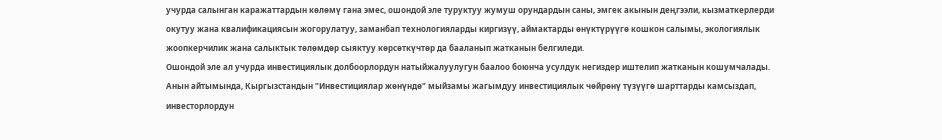учурда салынган каражаттардын көлөмү гана эмес, ошондой эле туруктуу жумуш орундардын саны, эмгек акынын деңгээли, кызматкерлерди окутуу жана квалификациясын жогорулатуу, заманбап технологияларды киргизүү, аймактарды өнүктүрүүгө кошкон салымы, экологиялык жоопкерчилик жана салыктык төлөмдөр сыяктуу көрсөткүчтөр да бааланып жатканын белгиледи.
Ошондой эле ал учурда инвестициялык долбоорлордун натыйжалуулугун баалоо боюнча усулдук негиздер иштелип жатканын кошумчалады.
Анын айтымында, Кыргызстандын "Инвестициялар жөнүндө" мыйзамы жагымдуу инвестициялык чөйрөнү түзүүгө шарттарды камсыздап, инвесторлордун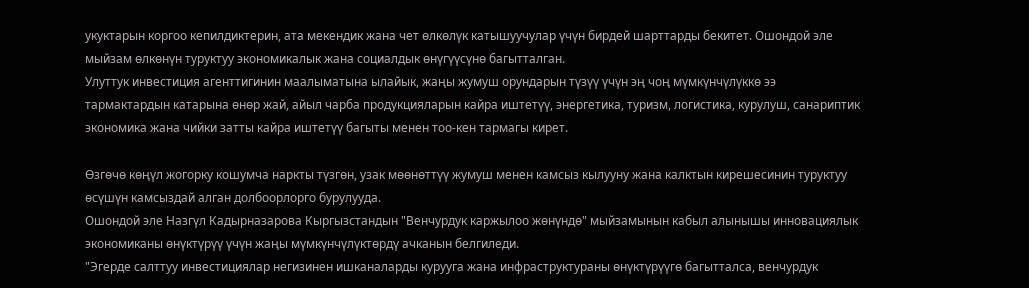укуктарын коргоо кепилдиктерин, ата мекендик жана чет өлкөлүк катышуучулар үчүн бирдей шарттарды бекитет. Ошондой эле мыйзам өлкөнүн туруктуу экономикалык жана социалдык өнүгүүсүнө багытталган.
Улуттук инвестиция агенттигинин маалыматына ылайык, жаңы жумуш орундарын түзүү үчүн эң чоң мүмкүнчүлүккө ээ тармактардын катарына өнөр жай, айыл чарба продукцияларын кайра иштетүү, энергетика, туризм, логистика, курулуш, санариптик экономика жана чийки затты кайра иштетүү багыты менен тоо-кен тармагы кирет.

Өзгөчө көңүл жогорку кошумча наркты түзгөн, узак мөөнөттүү жумуш менен камсыз кылууну жана калктын кирешесинин туруктуу өсүшүн камсыздай алган долбоорлорго бурулууда.
Ошондой эле Назгүл Кадырназарова Кыргызстандын "Венчурдук каржылоо жөнүндө" мыйзамынын кабыл алынышы инновациялык экономиканы өнүктүрүү үчүн жаңы мүмкүнчүлүктөрдү ачканын белгиледи.
"Эгерде салттуу инвестициялар негизинен ишканаларды курууга жана инфраструктураны өнүктүрүүгө багытталса, венчурдук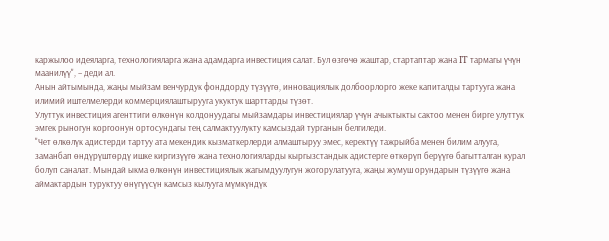каржылоо идеяларга, технологияларга жана адамдарга инвестиция салат. Бул өзгөчө жаштар, стартаптар жана IT тармагы үчүн маанилүү", – деди ал.
Анын айтымында, жаңы мыйзам венчурдук фонддорду түзүүгө, инновациялык долбоорлорго жеке капиталды тартууга жана илимий иштелмелерди коммерциялаштырууга укуктук шарттарды түзөт.
Улуттук инвестиция агенттиги өлкөнүн колдонуудагы мыйзамдары инвестициялар үчүн ачыктыкты сактоо менен бирге улуттук эмгек рыногун коргоонун ортосундагы тең салмактуулукту камсыздай турганын белгиледи.
"Чет өлкөлүк адистерди тартуу ата мекендик кызматкерлерди алмаштыруу эмес, керектүү тажрыйба менен билим алууга, заманбап өндүрүштөрдү ишке киргизүүгө жана технологияларды кыргызстандык адистерге өткөрүп берүүгө багытталган курал болуп саналат. Мындай ыкма өлкөнүн инвестициялык жагымдуулугун жогорулатууга, жаңы жумуш орундарын түзүүгө жана аймактардын туруктуу өнүгүүсүн камсыз кылууга мүмкүндүк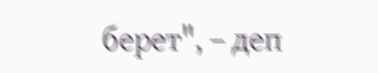берет", – деп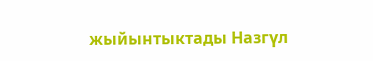жыйынтыктады Назгүл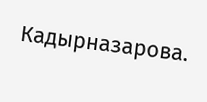Кадырназарова.